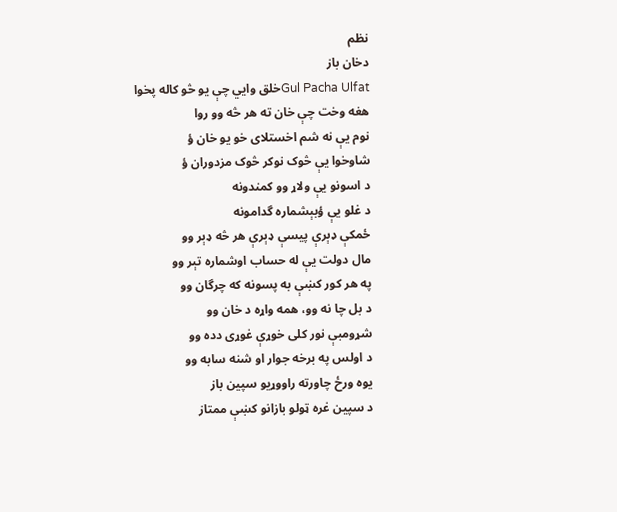نظم
دخان باز
Gul Pacha Ulfatخلق وايي چې يو څو کاله پخوا
هغه وخت چې خان ته هر څه وو روا
نوم يې نه شم اخستلای خو يو خان ؤ
شاوخوا يې څوک نوکر څوک مزدوران ؤ
د اسونو يې ولاړ وو کمندونه
د غلو يې ؤبېشماره گدامونه
ځمکې ډېرې پيسې ډېرې هر څه ډېر وو
مال دولت يې له حساب اوشماره تېر وو
په هر کور کښې به پسونه که چرگان وو
د بل چا نه وو، همه واړه د خان وو
شړومبې نور کلی خوړې غوړی دده وو
د اولس په برخه جوار او شنه سابه وو
يوه ورځ چاورته راووړيو سپين باز
د سپين غره ټولو بازانو کښې ممتاز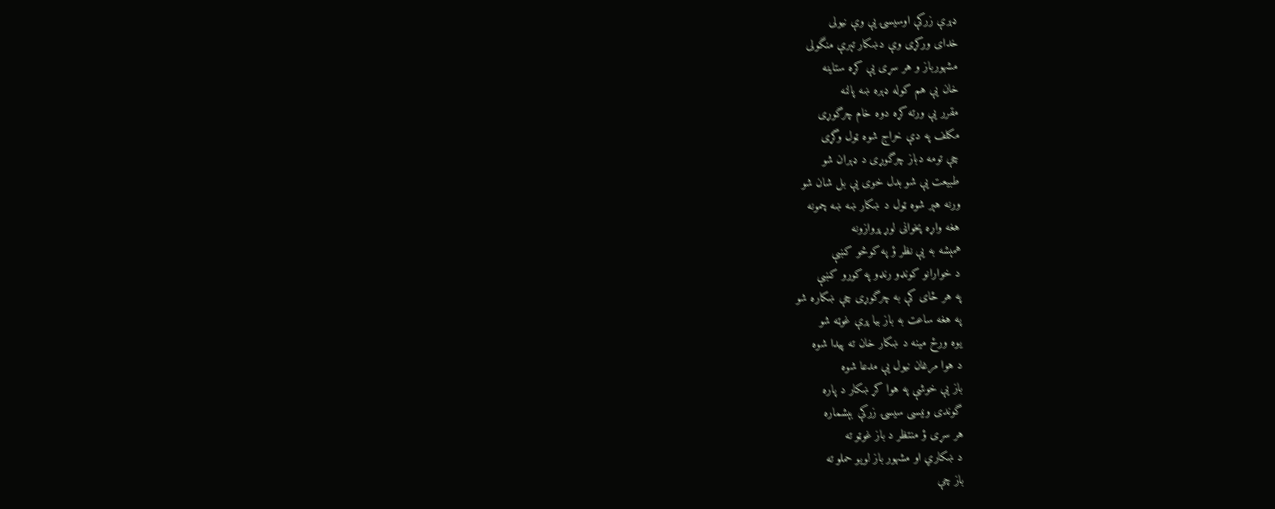ډېرې زرکې اوسيسۍ يې وې نيولی
خدای ورکړی وې دښکار تېرې منگولی
مشهورباز و هر سړی يې کړه ستاينه
خان يې هم کوله ډېره ښه پالنه
مقرر يې ورته کړه دوه خام چرگوړی
مکلف په دې خراج شوه ټول وگړی
چې تومه دباز چرگوړی د ډېران شو
طبيعت يې شو بدل خوی يې بل شان شو
ورنه هېر شوه ټول د ښکار ښه ښه چمونه
هغه واړه پخوانی لوړ پروازونه
همېشه به يې نظر ؤ په کوڅو کښې
د خوارانو کونډو رنډو په کورو کښې
په هر ځای کې به چرگوړی چې ښکاره شو
په هغه ساعت به باز بيا پرې غوټه شو
يوه ورځ مينه د ښکار خان ته پيدا شوه
د هوا مرغان نيول يې مدعا شوه
باز يې خوشې په هوا کړ ښکار د پاره
گوندی ونيسی سيسۍ زرکې بېشماره
هر سړی ؤ منتظر د باز غوټو ته
د ښکاري او مشهور باز لويو حملو ته
باز چې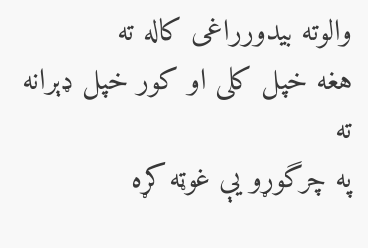والوته بيدورراغی کاله ته
هغه خپل کلی او کور خپل ډېرانه ته
په چرگوړو يې غوټه کړه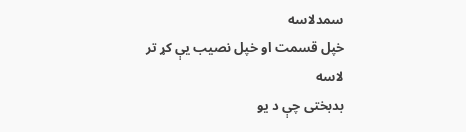سمدلاسه
خپل قسمت او خپل نصيب يې کړ تر لاسه
بدبختی چې د يو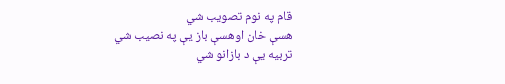قام په نوم تصويب شي
هسې خان اوهسې باز يې په نصيب شي
تربيه يې د بازانو شي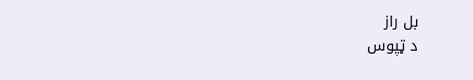بل راز
د ټپوس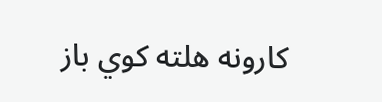کارونه هلته کوي باز